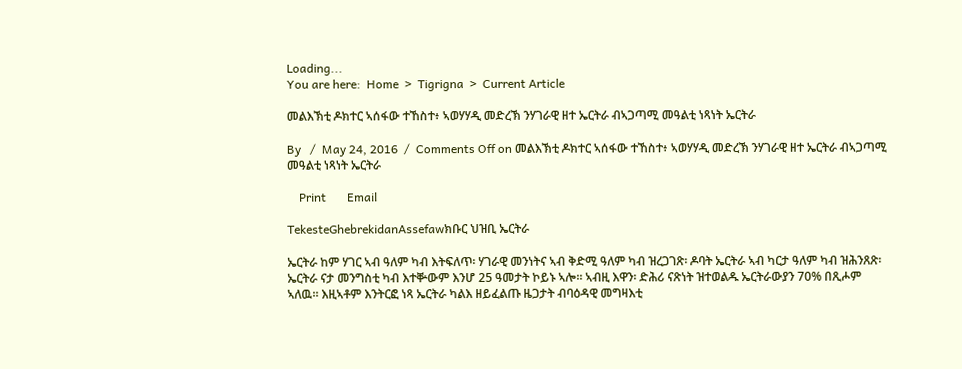Loading...
You are here:  Home  >  Tigrigna  >  Current Article

መልእኽቲ ዶክተር ኣሰፋው ተኸስተ፥ ኣወሃሃዲ መድረኽ ንሃገራዊ ዘተ ኤርትራ ብኣጋጣሚ መዓልቲ ነጻነት ኤርትራ

By   /  May 24, 2016  /  Comments Off on መልእኽቲ ዶክተር ኣሰፋው ተኸስተ፥ ኣወሃሃዲ መድረኽ ንሃገራዊ ዘተ ኤርትራ ብኣጋጣሚ መዓልቲ ነጻነት ኤርትራ

    Print       Email

TekesteGhebrekidanAssefawክቡር ህዝቢ ኤርትራ

ኤርትራ ከም ሃገር ኣብ ዓለም ካብ እትፍለጥ፡ ሃገራዊ መንነትና ኣብ ቅድሚ ዓለም ካብ ዝረጋገጽ፡ ዶባት ኤርትራ ኣብ ካርታ ዓለም ካብ ዝሕንጸጽ፡ ኤርትራ ናታ መንግስቲ ካብ እተቝውም እንሆ 25 ዓመታት ኮይኑ ኣሎ። ኣብዚ እዋን፡ ድሕሪ ናጽነት ዝተወልዱ ኤርትራውያን 70% በጺሖም ኣለዉ። እዚኣቶም እንትርፎ ነጻ ኤርትራ ካልእ ዘይፈልጡ ዜጋታት ብባዕዳዊ መግዛእቲ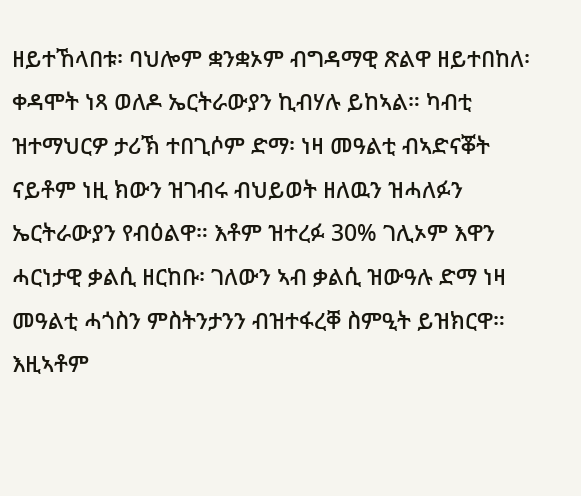ዘይተኸላበቱ፡ ባህሎም ቋንቋኦም ብግዳማዊ ጽልዋ ዘይተበከለ፡ ቀዳሞት ነጻ ወለዶ ኤርትራውያን ኪብሃሉ ይከኣል። ካብቲ ዝተማህርዎ ታሪኽ ተበጊሶም ድማ፡ ነዛ መዓልቲ ብኣድናቖት ናይቶም ነዚ ክውን ዝገብሩ ብህይወት ዘለዉን ዝሓለፉን ኤርትራውያን የብዕልዋ። እቶም ዝተረፉ 30% ገሊኦም እዋን ሓርነታዊ ቃልሲ ዘርከቡ፡ ገለውን ኣብ ቃልሲ ዝውዓሉ ድማ ነዛ መዓልቲ ሓጎስን ምስትንታንን ብዝተፋረቐ ስምዒት ይዝክርዋ። እዚኣቶም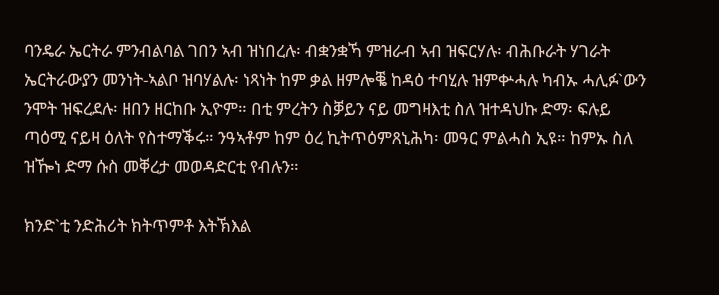ባንዴራ ኤርትራ ምንብልባል ገበን ኣብ ዝነበረሉ፡ ብቋንቋኻ ምዝራብ ኣብ ዝፍርሃሉ፡ ብሕቡራት ሃገራት ኤርትራውያን መንነት-ኣልቦ ዝባሃልሉ፡ ነጻነት ከም ቃል ዘምሎቘ ከዳዕ ተባሂሉ ዝምቍሓሉ ካብኡ ሓሊፉ`ውን ንሞት ዝፍረደሉ፡ ዘበን ዘርከቡ ኢዮም። በቲ ምረትን ስቓይን ናይ መግዛእቲ ስለ ዝተዳህኩ ድማ፡ ፍሉይ ጣዕሚ ናይዛ ዕለት የስተማቕሩ። ንዓኣቶም ከም ዕረ ኪትጥዕምጸኒሕካ፡ መዓር ምልሓስ ኢዩ። ከምኡ ስለ ዝዀነ ድማ ሱስ መቐረታ መወዳድርቲ የብሉን።

ክንድ`ቲ ንድሕሪት ክትጥምቶ እትኽእል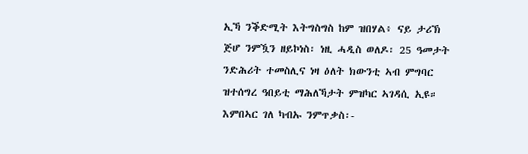ኢኻ ንቕድሚት እትግስግስ ከም ዝበሃል፥ ናይ ታሪኽ ጅሆ ንምዃን ዘይኮነስ፡ ነዚ ሓዲስ ወለዶ፡ 25 ዓመታት ንድሕሪት ተመስሊና ነዛ ዕለት ክውንቲ ኣብ ምግባር ዝተሰግረ ዓበይቲ ማሕለኻታት ምዝካር ኣገዳሲ ኢዩ። እምበኣር ገለ ካብኡ ንምጥቃስ፡-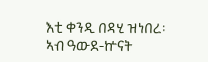እቲ ቀንዲ በዳሂ ዝነበረ፡ ኣብ ዓውደ-ኵናት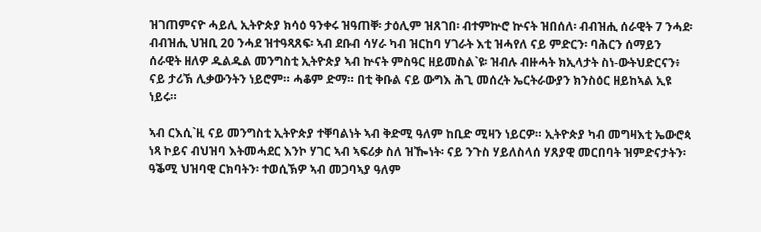ዝገጠምናዮ ሓይሊ ኢትዮጵያ ክሳዕ ዓንቀሩ ዝዓጠቐ፡ ታዕሊም ዝጸገበ፡ ብተምኵሮ ኵናት ዝበሰለ፡ ብብዝሒ ሰራዊት 7 ንሓደ፡ ብብዝሒ ህዝቢ 20 ንሓደ ዝተዓጻጸፍ፡ ኣብ ደቡብ ሳሃራ ካብ ዝርከባ ሃገራት እቲ ዝሓየለ ናይ ምድርን፡ ባሕርን ሰማይን ሰራዊት ዘለዎ ዱልዱል መንግስቲ ኢትዮጵያ ኣብ ኵናት ምስዓር ዘይመስል`ዩ፡ ዝብሉ ብዙሓት ክኢላታት ስነ-ውትህድርናን፥ ናይ ታሪኽ ሊቃውንትን ነይሮም። ሓቆም ድማ። በቲ ቅቡል ናይ ውግእ ሕጊ መሰረት ኤርትራውያን ክንስዕር ዘይከኣል ኢዩ ነይሩ።

ኣብ ርእሲ`ዚ ናይ መንግስቲ ኢትዮጵያ ተቐባልነት ኣብ ቅድሚ ዓለም ከቢድ ሚዛን ነይርዎ። ኢትዮጵያ ካብ መግዛእቲ ኤውሮጳ ነጻ ኮይና ብህዝባ እትመሓደር እንኮ ሃገር ኣብ ኣፍሪቃ ስለ ዝዀነት፡ ናይ ንጉስ ሃይለስላሰ ሃጸያዊ መርበባት ዝምድናታትን፡ ዓቕሚ ህዝባዊ ርክባትን፡ ተወሲኽዎ ኣብ መጋባኣያ ዓለም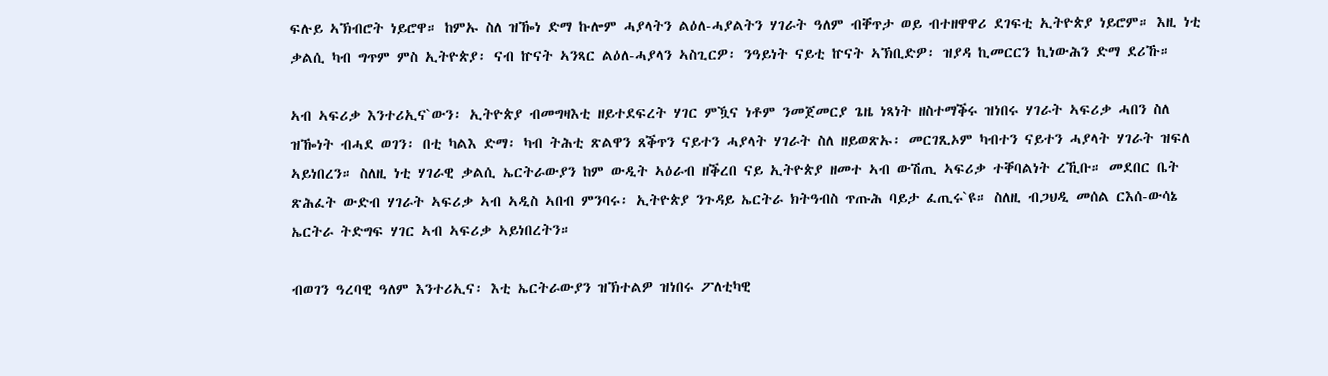ፍሉይ ኣኽብሮት ነይሮዋ። ከምኡ ስለ ዝዀነ ድማ ኩሎም ሓያላትን ልዕለ-ሓያልትን ሃገራት ዓለም ብቐጥታ ወይ ብተዘዋዋሪ ደገፍቲ ኢትዮጵያ ነይሮም። እዚ ነቲ ቃልሲ ካብ ግጥም ምስ ኢትዮጵያ፡ ናብ ኵናት ኣንጻር ልዕለ-ሓያላን ኣስጊርዎ፡ ንዓይነት ናይቲ ኵናት ኣኽቢድዎ፡ ዝያዳ ኪመርርን ኪነውሕን ድማ ደሪኹ።

ኣብ ኣፍሪቃ እንተሪኢና`ውን፡ ኢትዮጵያ ብመግዛእቲ ዘይተደፍረት ሃገር ምዃና ነቶም ንመጀመርያ ጌዜ ነጻነት ዘስተማቕሩ ዝነበሩ ሃገራት ኣፍሪቃ ሓበን ስለ ዝዀነት ብሓደ ወገን፡ በቲ ካልእ ድማ፡ ካብ ትሕቲ ጽልዋን ጸቕጥን ናይተን ሓያላት ሃገራት ስለ ዘይወጽኡ፡ መርገጺኦም ካብተን ናይተን ሓያላት ሃገራት ዝፍለ ኣይነበረን። ስለዚ ነቲ ሃገራዊ ቃልሲ ኤርትራውያን ከም ውዲት ኣዕራብ ዘቕረበ ናይ ኢትዮጵያ ዘመተ ኣብ ውሽጢ ኣፍሪቃ ተቐባልነት ረኺቡ። መደበር ቤት ጽሕፈት ውድብ ሃገራት ኣፍሪቃ ኣብ ኣዲስ ኣበብ ምንባሩ፡ ኢትዮጵያ ንጉዳይ ኤርትራ ክትዓብስ ጥጡሕ ባይታ ፈጢሩ`ዩ። ስለዚ ብጋህዲ መሰል ርእሰ-ውሳኔ ኤርትራ ትድግፍ ሃገር ኣብ ኣፍሪቃ ኣይነበረትን።

ብወገን ዓረባዊ ዓለም እንተሪኢና፡ እቲ ኤርትራውያን ዝኽተልዎ ዝነበሩ ፖለቲካዊ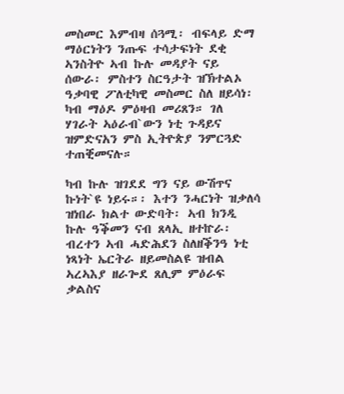መስመር እምብዛ ሰጓሚ፡ ብፍላይ ድማ ማዕርነትን ንጡፍ ተሳታፍነት ደቂ ኣንስትዮ ኣብ ኩሉ መዳያት ናይ ሰውራ፡ ምስተን ስርዓታት ዝኽተልኦ ዓቃባዊ ፖለቲካዊ መስመር ስለ ዘይሳነ፡ ካብ ማዕዶ ምዕዛብ መሪጸን። ገለ ሃገራት ኣዕራብ`ውን ነቲ ጉዳይና ዝምድናአን ምስ ኢትዮጵያ ንምርጓድ ተጠቒመናሉ።

ካብ ኩሉ ዝገደደ ግን ናይ ውሽጥና ኩነት`ዩ ነይሩ።፡ እተን ንሓርነት ዝቃለሳ ዝነበራ ክልተ ውድባት፡ ኣብ ክንዲ ኩሉ ዓቕመን ናብ ጸላኢ ዘተኵራ፡ ብረተን ኣብ ሓድሕደን ስለዘቕንዓ ነቲ ነጻነት ኤርትራ ዘይመስልዩ ዝብል ኣረኣእያ ዘራጐደ ጸሊም ምዕራፍ ቃልስና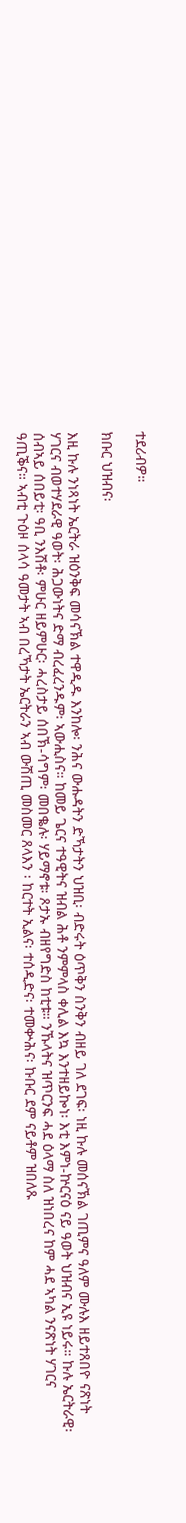ተደሪብዎ።

ክቡር ህዝብና፡

እዚ ኩሉ ንነጻነት ኤርትራ ዝዕንቅፍ መሳናኽል ተዋዲዱ እንከሎ፡ ንሕና ውሑዳትን ድኻታትን ህዝቢ፡ ብድሩት ዕጥቅን ስንቅን ብዘይ ገለ ደገፍ፡ ነዚ ኩሉ መሰናኽል ገጢምና ዓለም ሙሉእ ዘይተጸበዮ ናጽነት ሃገርና ብወተሃደራዊ ዓወት፡ ሕጋውነትና ድማ ብረፈረንዱም፡ ኣውሒስና። ከመይ ጌርና ተዓዊትና ዝብል ሕቶ ንምምላስ ቀሊል እኳ እንተዘይኰነ፡ እቲ እምነ-ኵርናዕ ናይ ዓወት ህዝብና ኢዩ ነይሩ። ኩሉ ኤርትራዊ፡ ሰብኣይ ሰበይቲ፡ ዓቢ ንእሽቶ፡ ምሁር ዘይምሁር፡ ሓረስታይ ሰበኽ-ሳግም፡ መበቈሉ፡ ሃይማኖቱ፡ ጾታኡ ብዘየግድስ ከቲቱ። ንኹላትና ዝጥርንፍ ሓደ ዕላማ ስለ ዝነበረና ከም ሓደ ኣካል ንናጽነት ሃገርና ዓጢቕና። ኣብቲ ጉዕዞ ሰላሳ ዓመታት ኣብ በረኻታት ኤርትራን ኣብ ውሽጢ መስመር ጸላእን ፡ ከርተት ኢልና፡ ተሰዲድና፡ ተመቍሕና፡ ኩቡር ደም ናይቶም ዝበለጹ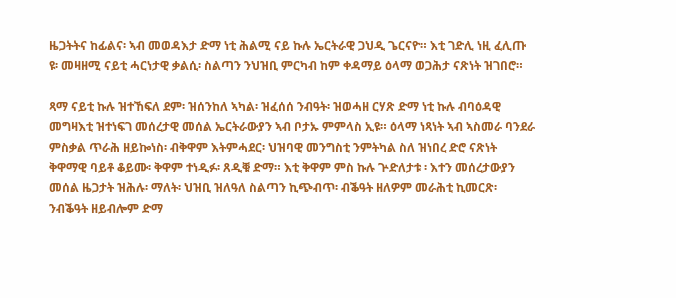ዜጋትትና ከፊልና፡ ኣብ መወዳእታ ድማ ነቲ ሕልሚ ናይ ኩሉ ኤርትራዊ ጋህዲ ጌርናዮ። እቲ ገድሊ ነዚ ፈሊጡ ዩ፡ መዛዘሚ ናይቲ ሓርነታዊ ቃልሲ፡ ስልጣን ንህዝቢ ምርካብ ከም ቀዳማይ ዕላማ ወጋሕታ ናጽነት ዝገበሮ።

ጻማ ናይቲ ኩሉ ዝተኸፍለ ደም፡ ዝሰንከለ ኣካል፡ ዝፈሰሰ ንብዓት፡ ዝወሓዘ ርሃጽ ድማ ነቲ ኩሉ ብባዕዳዊ መግዛእቲ ዝተነፍገ መሰረታዊ መሰል ኤርትራውያን ኣብ ቦታኡ ምምላስ ኢዩ። ዕላማ ነጻነት ኣብ ኣስመራ ባንደራ ምስቃል ጥራሕ ዘይኰነስ፡ ብቅዋም እትምሓደር፡ ህዝባዊ መንግስቲ ንምትካል ስለ ዝነበረ ድሮ ናጽነት ቅዋማዊ ባይቶ ቆይሙ፡ ቅዋም ተነዲፉ፡ ጸዲቑ ድማ። እቲ ቅዋም ምስ ኩሉ ጕድለታቱ ፡ እተን መሰረታውያን መሰል ዜጋታት ዝሕሉ፡ ማለት፡ ህዝቢ ዝለዓለ ስልጣን ኪጭብጥ፡ ብቕዓት ዘለዎም መራሕቲ ኪመርጽ፡ ንብቕዓት ዘይብሎም ድማ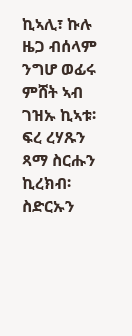ኪኣሊ፣ ኩሉ ዜጋ ብሰላም ንግሆ ወፊሩ ምሸት ኣብ ገዝኡ ኪኣቱ፡ ፍረ ረሃጹን ጻማ ስርሑን ኪረክብ፡ ስድርኡን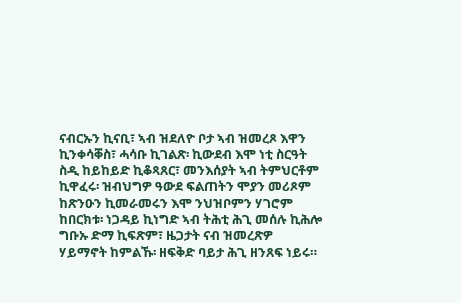ናብርኡን ኪናቢ፣ ኣብ ዝደለዮ ቦታ ኣብ ዝመረጾ እዋን ኪንቀሳቐስ፣ ሓሳቡ ኪገልጽ፡ ኪውደብ እሞ ነቲ ስርዓት ስዲ ከይከይድ ኪቆጻጸር፣ መንእሰያት ኣብ ትምህርቶም ኪዋፈሩ፡ ዝብህግዎ ዓውደ ፍልጠትን ሞያን መሪጾም ከጽንዑን ኪመራመሩን እሞ ንህዝቦምን ሃገሮም ከበርክቱ፡ ነጋዳይ ኪነግድ ኣብ ትሕቲ ሕጊ መሰሉ ኪሕሎ ግቡኡ ድማ ኪፍጽም፣ ዜጋታት ናብ ዝመረጽዎ ሃይማኖት ከምልኹ፡ ዘፍቅድ ባይታ ሕጊ ዘንጸፍ ነይሩ።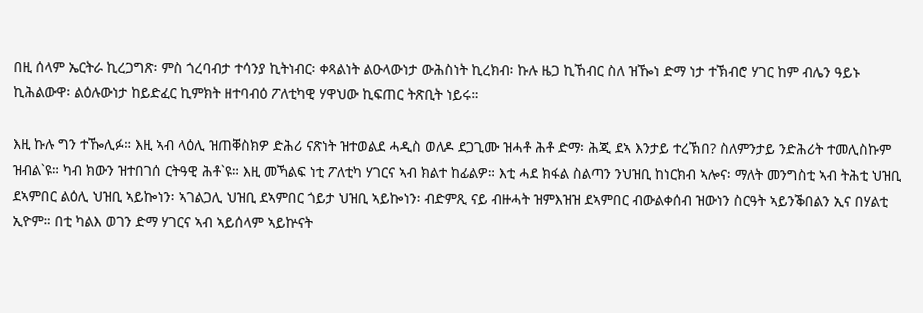በዚ ሰላም ኤርትራ ኪረጋግጽ፡ ምስ ጎረባብታ ተሳንያ ኪትነብር፡ ቀጻልነት ልዑላውነታ ውሕስነት ኪረክብ፡ ኩሉ ዜጋ ኪኸብር ስለ ዝዀነ ድማ ነታ ተኽብሮ ሃገር ከም ብሌን ዓይኑ ኪሕልውዋ፡ ልዕሉውነታ ከይድፈር ኪምክት ዘተባብዕ ፖለቲካዊ ሃዋህው ኪፍጠር ትጽቢት ነይሩ።

እዚ ኩሉ ግን ተዀሊፉ። እዚ ኣብ ላዕሊ ዝጠቐስክዎ ድሕሪ ናጽነት ዝተወልደ ሓዲስ ወለዶ ደጋጊሙ ዝሓቶ ሕቶ ድማ፡ ሕጂ ደኣ እንታይ ተረኽበ? ስለምንታይ ንድሕሪት ተመሊስኩም ዝብል`ዩ። ካብ ክውን ዝተበገሰ ርትዓዊ ሕቶ`ዩ። እዚ መኻልፍ ነቲ ፖለቲካ ሃገርና ኣብ ክልተ ከፊልዎ። እቲ ሓደ ክፋል ስልጣን ንህዝቢ ከነርክብ ኣሎና፡ ማለት መንግስቲ ኣብ ትሕቲ ህዝቢ ደኣምበር ልዕሊ ህዝቢ ኣይኰነን፡ ኣገልጋሊ ህዝቢ ደኣምበር ጎይታ ህዝቢ ኣይኰነን፡ ብድምጺ ናይ ብዙሓት ዝምእዝዝ ደኣምበር ብውልቀሰብ ዝውነን ስርዓት ኣይንቕበልን ኢና በሃልቲ ኢዮም። በቲ ካልእ ወገን ድማ ሃገርና ኣብ ኣይሰላም ኣይኵናት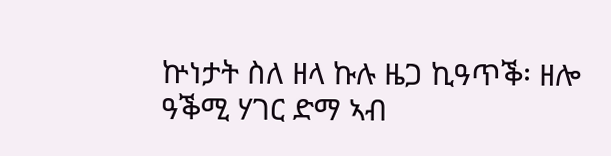ኵነታት ስለ ዘላ ኩሉ ዜጋ ኪዓጥቕ፡ ዘሎ ዓቕሚ ሃገር ድማ ኣብ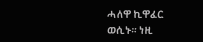ሓለዋ ኪዋፈር ወሲኑ። ነዚ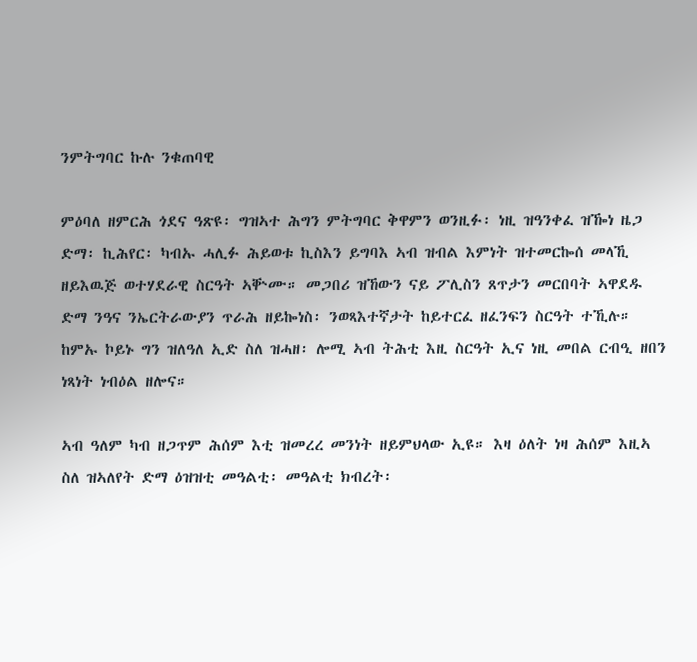ንምትግባር ኩሉ ንቁጠባዊ

ምዕባለ ዘምርሕ ጎደና ዓጽዩ፡ ግዝኣተ ሕግን ምትግባር ቅዋምን ወንዚፉ፡ ነዚ ዝዓንቀፈ ዝዀነ ዜጋ ድማ፡ ኪሕየር፡ ካብኡ ሓሊፉ ሕይወቱ ኪስእን ይግባእ ኣብ ዝብል እምነት ዝተመርኰሰ መላኺ ዘይእዉጅ ወተሃደራዊ ስርዓት ኣቝሙ። መጋበሪ ዝኸውን ናይ ፖሊስን ጸጥታን መርበባት ኣዋደዱ ድማ ንዓና ንኤርትራውያን ጥራሕ ዘይኰነስ፡ ንወጻእተኛታት ከይተርፈ ዘፈንፍን ስርዓት ተኺሉ። ከምኡ ኮይኑ ግን ዝለዓለ ኢድ ስለ ዝሓዘ፡ ሎሚ ኣብ ትሕቲ እዚ ስርዓት ኢና ነዚ መበል ርብዒ ዘበን ነጻነት ነብዕል ዘሎና።

ኣብ ዓለም ካብ ዘጋጥም ሕሰም እቲ ዝመረረ መንነት ዘይምህላው ኢዩ። እዛ ዕለት ነዛ ሕሰም እዚኣ ስለ ዝኣለየት ድማ ዕዝዝቲ መዓልቲ፡ መዓልቲ ክብረት፡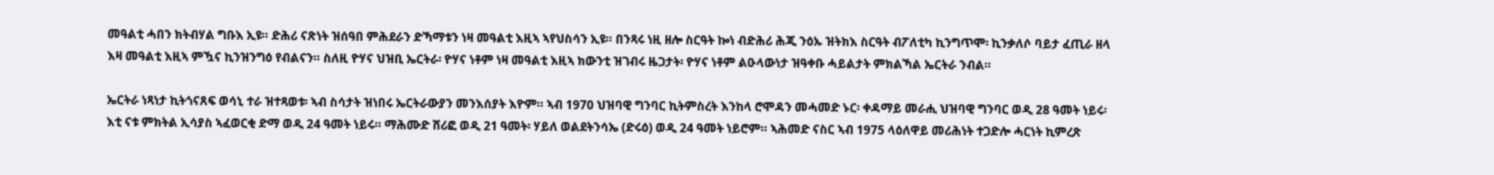መዓልቲ ሓበን ክትብሃል ግቡእ ኢዩ። ድሕሪ ናጽነት ዝሰዓበ ምሕደራን ድኻማቱን ነዛ መዓልቲ እዚኣ ኣየህስሳን ኢዩ። በንጻሩ ነዚ ዘሎ ስርዓት ኰነ ብድሕሪ ሕጂ ንዕኡ ዝትክእ ስርዓት ብፖለቲካ ኪንግጥሞ፡ ኪንቃለሶ ባይታ ፈጢራ ዘላ እዛ መዓልቲ እዚኣ ምዃና ኪንዝንግዕ የብልናን። ስለዚ ዮሃና ህዝቢ ኤርትራ፡ ዮሃና ነቶም ነዛ መዓልቲ እዚኣ ክውንቲ ዝገብሩ ዜጋታት፡ ዮሃና ነቶም ልዑላውነታ ዝዓቀቡ ሓይልታት ምክልኻል ኤርትራ ንብል።

ኤርትራ ነጻነታ ኪትጎናጸፍ ወሳኒ ተራ ዝተጻወቱ፡ ኣብ ስሳታት ዝነበሩ ኤርትራውያን መንእሰያት እዮም። ኣብ 1970 ህዝባዊ ግንባር ኪትምስረት እንከላ ሮሞዳን መሓመድ ኑር፡ ቀዳማይ መራሒ ህዝባዊ ግንባር ወዲ 28 ዓመት ነይሩ፡ እቲ ናቱ ምክትል ኢሳያስ ኣፈወርቂ ድማ ወዲ 24 ዓመት ነይሩ። ማሕሙድ ሸሪፎ ወዲ 21 ዓመት፡ ሃይለ ወልደትንሳኤ (ድሩዕ) ወዲ 24 ዓመት ነይሮም። ኣሕመድ ናስር ኣብ 1975 ላዕለዋይ መሪሕነት ተጋድሎ ሓርነት ኪምረጽ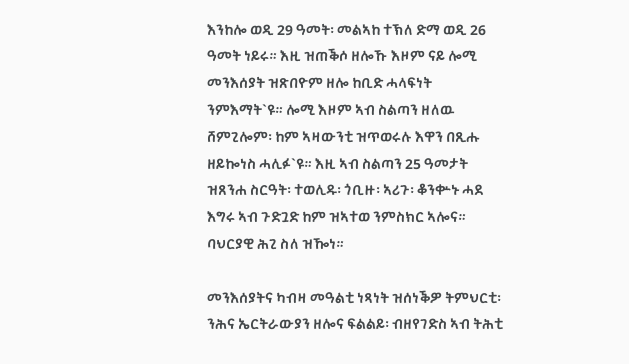እንከሎ ወዲ 29 ዓመት፡ መልኣከ ተኽለ ድማ ወዲ 26 ዓመት ነይሩ። እዚ ዝጠቕሶ ዘሎኹ እዞም ናይ ሎሚ መንእሰያት ዝጽበዮም ዘሎ ከቢድ ሓላፍነት ንምእማት`ዩ። ሎሚ እዞም ኣብ ስልጣን ዘለዉ ሸምጊሎም፡ ከም ኣዛውንቲ ዝጥወሩሉ እዋን በጺሑ ዘይኰነስ ሓሊፉ`ዩ። እዚ ኣብ ስልጣን 25 ዓመታት ዝጸንሐ ስርዓት፡ ተወሊዱ፡ ጎቢዙ፡ ኣሪጉ፡ ቆንቍኑ ሓደ እግሩ ኣብ ጉድጓድ ከም ዝኣተወ ንምስክር ኣሎና። ባህርያዊ ሕጊ ስለ ዝዀነ።

መንእሰያትና ካብዛ መዓልቲ ነጻነት ዝሰነቕዎ ትምህርቲ፡ ንሕና ኤርትራውያን ዘሎና ፍልልይ፡ ብዘየገድስ ኣብ ትሕቲ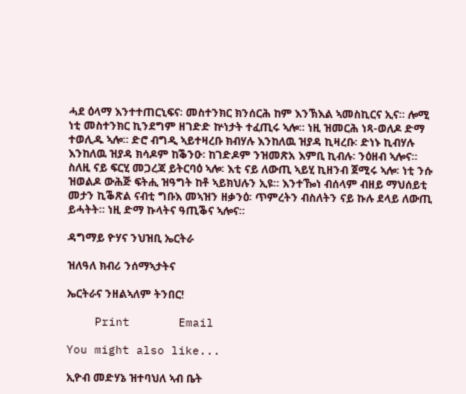ሓደ ዕላማ እንተተጠርኒፍና፡ መስተንክር ክንሰርሕ ከም እንኽእል ኣመስኪርና ኢና። ሎሚ ነቲ መስተንክር ኪንደግም ዘገድድ ኵነታት ተፈጢሩ ኣሎ። ነዚ ዝመርሕ ነጻ-ወለዶ ድማ ተወሊዱ ኣሎ። ድሮ ብግዲ ኣይተዛረቡ ክብሃሉ እንከለዉ ዝያዳ ኪዛረቡ፡ ድነኑ ኪብሃሉ እንከለዉ ዝያዳ ክሳዶም ከቕንዑ፡ ከገድዶም ንዝመጽአ እምቢ ኪብሉ፡ ንዕዘብ ኣሎና። ስለዚ ናይ ፍርሂ መጋረጃ ይትርባዕ ኣሎ፡ እቲ ናይ ለውጢ ኣይሂ ኪዘንብ ጀሚሩ ኣሎ፡ ነቲ ንሱ ዝወልዶ ውሕጅ ፍትሒ ዝዓግት ከቶ ኣይክህሉን ኢዩ። እንተዀነ ብሰላም ብዘይ ማህሰይቲ መታን ኪቕጽል ናብቲ ግቡእ መኣዝን ዘቃንዕ፡ ጥምረትን ብስለትን ናይ ኩሉ ደላይ ለውጢ ይሓትት። ነዚ ድማ ኩላትና ዓጢቕና ኣሎና።

ዳግማይ ዮሃና ንህዝቢ ኤርትራ

ዝለዓለ ክብሪ ንሰማኣታትና

ኤርትራና ንዘልኣለም ትንበር!

    Print       Email

You might also like...

ኢዮብ መድሃኔ ዝተባህለ ኣብ ቤት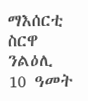ማእሰርቲ ስርዋ ንልዕሊ 10 ዓመት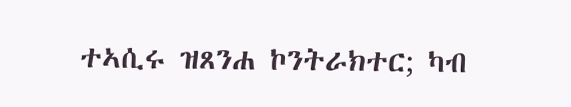ተኣሲሩ ዝጸንሐ ኮንትራክተር; ካብ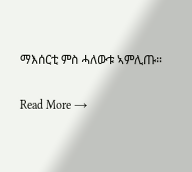ማእሰርቲ ምስ ሓለውቱ ኣምሊጡ።

Read More →